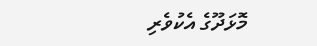މޮޅަދޫގެ އެކުވެރި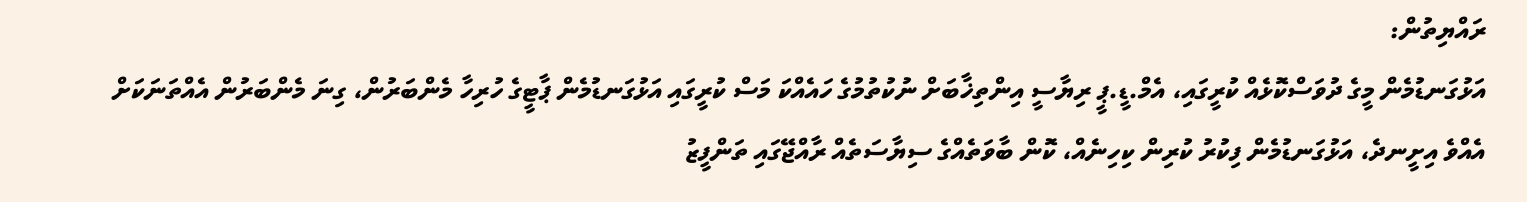ރައްޔިތުން:
އަޅުގަނޑުމެން މީގެ ދުވަސްކޮޅެއް ކުރީގައި، އެމް.ޑީ.ޕީ ރިޔާސީ އިންތިޚާބަށް ނުކުތުމުގެ ހައެއްކަ މަސް ކުރީގައި އަޅުގަނޑުމެން ޕާޓީގެ ހުރިހާ މެންބަރުން، ގިނަ މެންބަރުން އެއްތަނަކަށް އެއްވެ އިށީނދެ، އަޅުގަނޑުމެން ފިކުރު ކުރިން ކިހިނެއް، ކޮން ބާވަތެއްގެ ސިޔާސަތެއް ރާއްޖޭގައި ތަންފީޒު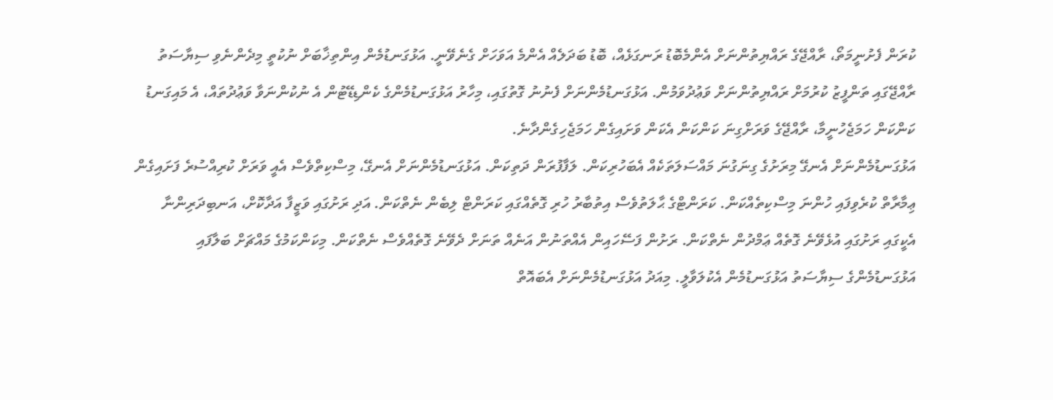ކުރަން ފެށުނީމަތޯ، ރާއްޖޭގެ ރައްޔިތުންނަށް އެންމެބޮޑު ރަނގަޅެއް، ބޮޑު ބަދަލެއް އެންމެ އަވަހަށް ގެނެވޭނީ. އަޅުގަނޑުމެން އިންތިޚާބަށް ނުކުތީ މިދެންނެވި ސިޔާސަތު ރާއްޖޭގައި ތަންފީޒު ކުރުމަށް ރައްޔިތުންނަށް ވަޢުދުވަމުން. އަޅުގަނޑުމެންނަށް ފެނުނު ގޮތުގައި، މިހާރު އަޅުގަނޑުމެންގެ ކެންޑިޑޭޓުން އެ ނުކުންނަވާ ވަޢުދުތައް، އެ މައިގަނޑު ކަންކަން ހަމަޖެހުނީމާ، ރާއްޖޭގެ ވަރަށްގިނަ ކަންކަން އެކަން ވަށައިގެން ހަމަޖެހިގެންދާނެ.
އަޅުގަނޑުމެންނަށް އެނގޭ މިރަށުގެ ގިނަގުނަ މައްސަލަތަކެއް އެބަހުރިކަން. ލަފާފުރަން ދަތިކަން. އަޅުގަނޑުމެންނަށް އެނގޭ، މިސްކިތްވެސް އެއީ ވަރަށް ކުރިއްސުރެ ފަށައިގެން ޢިމާރާތް ކުރެވިފައި ހުންނަ މިސްކިތެއްކަން. ކަރަންޓްގެ ޙާލަތުވެސް އިތުބާރު ހުރި ގޮތެއްގައި ކަރަންޓް ލިބެން ނެތްކަން. އަދި ރަށުގައި ވަޒީފާ އަދާކޮށް، އަނބިދަރިންނާ އެކީގައި ރަށުގައި އުޅެވޭނެ ގޮތެއް ޢަމްދުން ނެތްކަން. ރަށުން ފަސޭހައިން އެއްތަނުން އަނެއް ތަނަށް ދެވޭނެ ގޮތެއްވެސް ނެތްކަން. މިކަންކަމުގެ މައްޗަށް ބަލާފައި އަޅުގަނޑުމެންގެ ސިޔާސަތު އަޅުގަނޑުމެން އެކުލަވާލީ. މިއަދު އަޅުގަނޑުމެންނަށް އެބައޮތް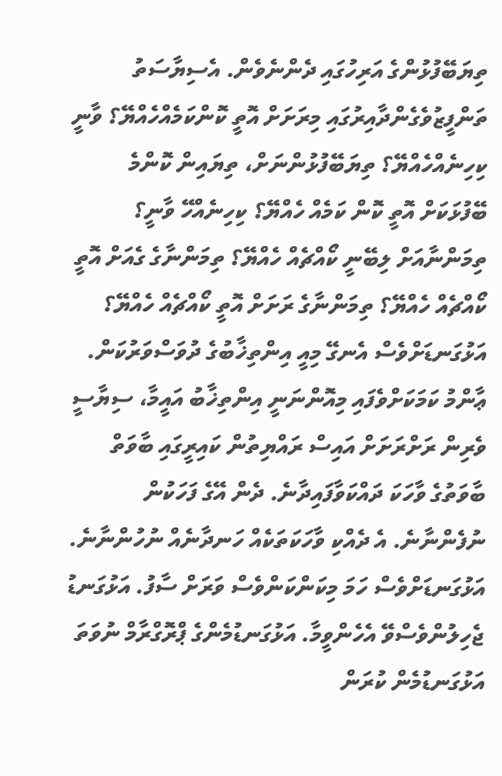ތިޔަބޭފުޅުންގެ އަރިހުގައި ދެންނެވެން. އެސިޔާސަތު ތަންފީޒުވެގެންދާއިރުގައި މިރަށަށް އޮތީ ކޮންކަމެއްހެއްޔޭ؟ ވާނީ ކިހިނެއްހެއްޔޭ؟ ތިޔަބޭފުޅުންނަށް، ތިޔައިން ކޮންމެ ބޭފުޅަކަށް އޮތީ ކޮން ކަމެއް ހެއްޔޭ؟ ކިހިނެއްހޭ ވާނީ؟ ތިމަންނާއަށް ލިބޭނީ ކޯއްޗެއް ހެއްޔޭ؟ ތިމަންނާގެ ގެއަށް އޮތީ ކޯއްޗެއް ހެއްޔޭ؟ ތިމަންނާގެ ރަށަށް އޮތީ ކޯއްޗެއް ހެއްޔޭ؟
އަޅުގަނޑަށްވެސް އެނގޭ މިއީ އިންތިޚާބުގެ ދުވަސްވަރުކަން. ޢާންމު ކަމަކަށްވެފައި މިއޮންނަނީ އިންތިޚާބު އައީމާ، ސިޔާސީ ވެރިން ރަށްރަށަށް އައިސް ރައްޔިތުން ކައިރީގައި ބާވަތް ބާވަތުގެ ވާހަކަ ދައްކަވާފައިދާނެ. ދެން އޭގެ ފަހަކުން ނުފެންނާނެ. އެ ދެއްކި ވާހަކަތަކެއް ހަނދާނެއް ނުހުންނާނެ. އަޅުގަނޑަށްވެސް ހަމަ މިކަންކަންވެސް ވަރަށް ސާފު. އަޅުގަނޑު ޖެހިލުންވެސްވޭ އެހެންވީމާ. އަޅުގަނޑުމެންގެ ޕްރޮގްރާމް ނުވަތަ އަޅުގަނޑުމެން ކުރަން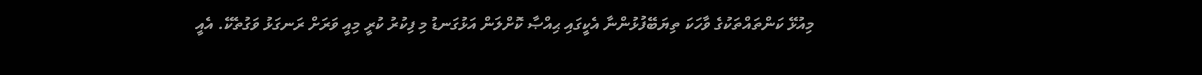މިއުޅޭ ކަންތައްތަކުގެ ވާހަކަ ތިޔަބޭފުޅުންނާ އެކީގައި ޙިއްޞާ ކޮށްލަން އަޅުގަނޑު މި ފިކުރު ކުރީ މިއީ ވަރަށް ރަނގަޅު ވަގުތެކޭ. އެއީ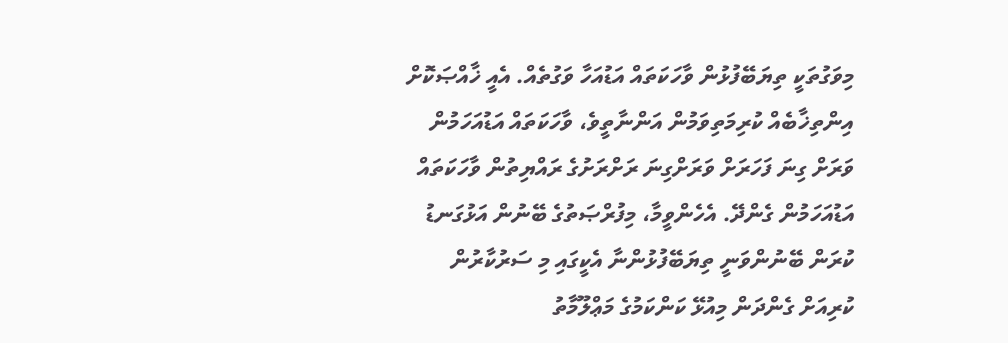މިވަގުތަކީ ތިޔަބޭފުޅުން ވާހަކަތައް އަޑުއަހާ ވަގުތެއް. އެއީ ޚާއްޞަކޮށް އިންތިޚާބެއް ކުރިމަތިވަމުން އަންނާތީވެ، ވާހަކަތައް އަޑުއަހަމުން ވަރަށް ގިނަ ފަހަރަށް ވަރަށްގިނަ ރަށްރަށުގެ ރައްޔިތުން ވާހަކަތައް އަޑުއަހަމުން ގެންދޭ. އެހެންވީމާ، މިފުރްޞަތުގެ ބޭނުން އަޅުގަނޑު ކުރަން ބޭނުންވަނީ ތިޔަބޭފުޅުންނާ އެކީގައި މި ސަރުކާރުން ކުރިއަށް ގެންދަން މިއުޅޭ ކަންކަމުގެ މަޢްލޫމާތު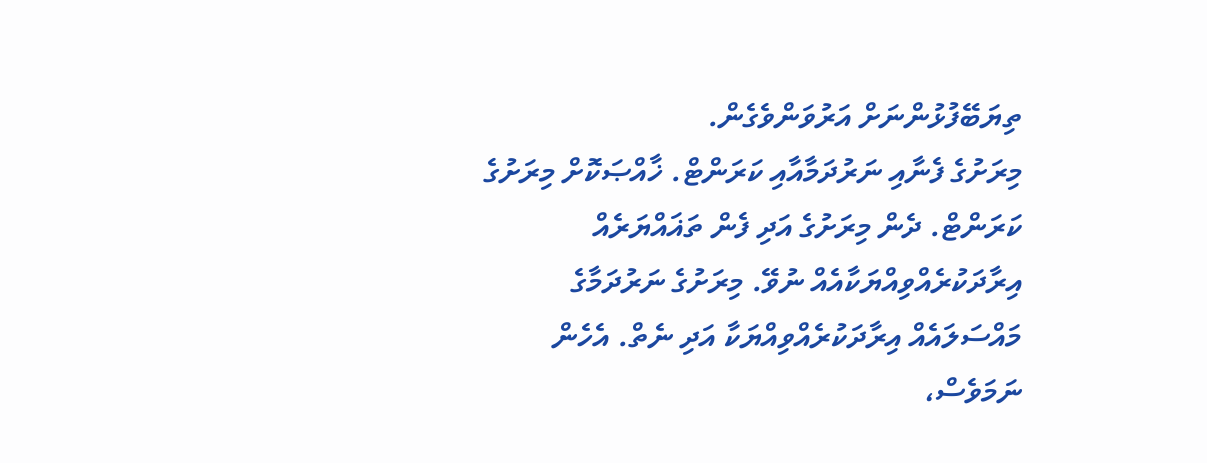ތިޔަބޭފުޅުންނަށް އަރުވަންވެގެން.
މިރަށުގެ ފެނާއި ނަރުދަމާއާއި ކަރަންޓް. ޚާއްޞަކޮށް މިރަށުގެ ކަރަންޓް. ދެން މިރަށުގެ އަދި ފެން ތަޣައްޔަރެއް އިރާދަކުރެއްވިއްޔަކާއެއް ނުވޭ. މިރަށުގެ ނަރުދަމާގެ މައްސަލައެއް އިރާދަކުރެއްވިއްޔަކާ އަދި ނެތް. އެހެން ނަމަވެސް،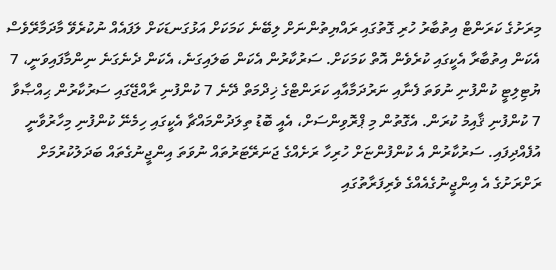މިރަށުގެ ކަރަންޓް އިތުބާރު ހުރި ގޮތުގައި ރައްޔިތުންނަށް ލިބޭނެ ކަމަކަށް އަޅުގަނޑަކަށް ލަފައެއް ނުކުރެވޭ މާދަމާރޭވެސް އެކަން އިތުބާރާ އެކީގައި ކުރެވެން އޮތް ކަމަކަށް. ސަރުކާރުން އެކަން ބަލައިގަނެ، އެކަން ދެނެގަނެ ނިންމާފައިވަނީ، 7 ޔުޓިލިޓީ ކުންފުނި ނުވަތަ ފެނާއި ނަރުދަމާއާއި ކަރަންޓްގެ ޚިދްމަތް ދޭނެ 7 ކުންފުނި ރާއްޖޭގައި ސަރުކާރުން ޙިއްޞާވާ 7 ކުންފުނި ޤާއިމު ކުރަން. އެގޮތުން މި ޕްރޮވިންސަށް، އެއީ ބޮޑު ތިލަދުންމައްޗާ އެކީގައި ހިމެނޭ ކުންފުނި މިހާރުވާނީ އުފެއްދިފައި. ސަރުކާރުން އެ ކުންފުންޏަށް ހުރިހާ ރަށެއްގެ ޖަނަރޭޓަރުތައް ނުވަތަ އިންޖީނުގެތައް ބަދަލުކުރުމަށް ރަށްރަށުގެ އެ އިންޖީނުގެއެއްގެ ވެރިފަރާތުގައި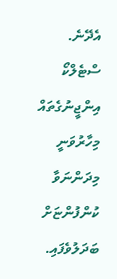އެދޭނެ. ސްޓެލްކޯ އިންޖީނުގެތައް މިހާރުވަނީ މިދަންނަވާ ކުންފުންޏަށް ބަދަލުވެފައި.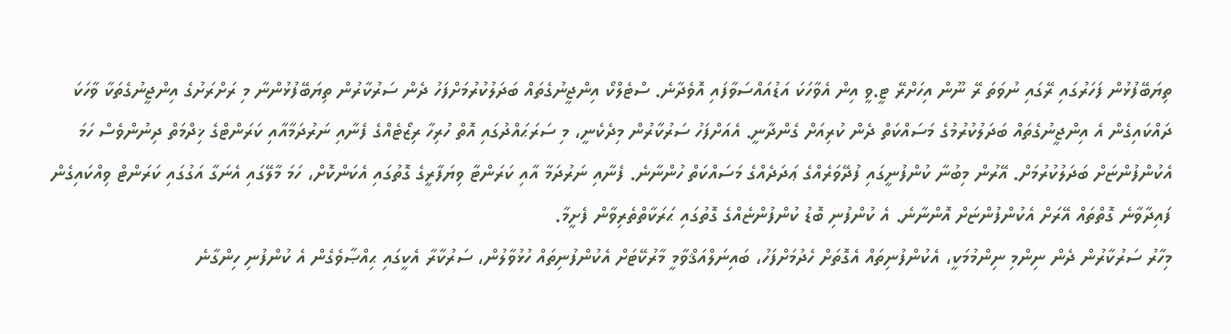ތިޔަބޭފުޅުން ފަހަރުގައި ރޭގައި ނުވަތަ ރޭ ނޫން އިހަށްރޭ ޓީ.ވީ އިން އެވާހަކަ އަޑުއައްސަވާފައި އޮވެދާނެ. ސްޓެލްކޯ އިންޖީނުގެތައް ބަދަލުކުރުމަށްފަހު ދެން ސަރުކާރުން ތިޔަބޭފުޅުންނާ މި ރަށްރަށުގެ އިންޖީނުގެތަކާ ވާހަކަ ދައްކައިގެން އެ އިންޖީނުގެތައް ބަދަލުކުރުމުގެ މަސައްކަތް ދެން ކުރިއަށް ގެންދާނީ. އެއަށްފަހު ސަރުކާރުން މިދެކެނީ، މި ސަރަޙައްދުގައި އޮތް ހުރިހާ ރިޒޯޓެއްގެ ފެނާއި ނަރުދަމާއާއި ކަރަންޓްގެ ޚިދްމަތް ދިނުންވެސް ހަމަ އެކުންފުންޏަށް ބަދަލުކުރުމަށް. އޭރުން މިބުނާ ކުންފުނީގައި ފުދޭވަރެއްގެ ޢަދަދެއްގެ މަސައްކަތް ހުންނާނެ. ފެނާއި ނަރުދަމާ އާއި ކަރަންޓާ ވިޔަފާރީގެ ގޮތުގައި އެކަންކޮށް، ހަމަ މާލޭގައި އެނަގާ އަގުގައި ކަރަންޓް ވިއްކައިގެން ފައިދާވާނެ ގޮތްތައް އޭރަށް އެކުންފުންޏަށް އޮންނާނެ. އެ ކުންފުނި ބޮޑު ކުންފުންޏެއްގެ ގޮތުގައި ޙަރަކާތްތެރިވާން ފެށީމާ.
މިހާރު ސަރުކާރުން ދެން ނިންމި ނިންމުމަކީ، އެކުންފުނިތައް އެގޮތަށް ހެދުމަށްފަހު، ބައިނަލްއަޤްވާމީ މާރުކޭޓަށް އެކުންފުނިތައް ހުޅުވާލުން، ސަރުކާރާ އެކީގައި ޙިއްޞާވެގެން އެ ކުންފުނި ހިންގާނެ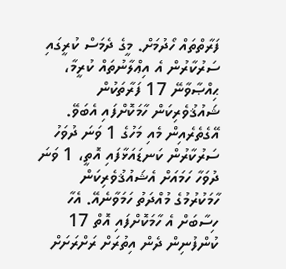ފަރާތްތައް ހޯދުމަށް. މީގެ ދެމަސް ކުރީގައި ސަރުކާރުން އެ އިޢްލާނުތައް ކުރީމާ، ޙިއްޞާވާނޭ 17 ފަރާތަކުން ޝައުޤުވެރިކަން ހާމަކޮށްފައި އެބަވޭ. އޭގެތެރެއިން މެއި މަހުގެ 1 ވަނަ ދުވަހު ސަރުކާރުން ކަނޑައަޅާފައި އޮތީ، 1 ވަނަ ދުވަހާ ހަމައަށް އެޝައުޤުވެރިކަން ހާމަކުރުމުގެ މުއްދަތު ހަމަވާނެއޭ. އެހާ ހިސާބަށް އެ ހާމަކޮށްފައި އޮތް 17 ކުންފުނިން ދެން އިތުރަށް ރަށްރަށަށް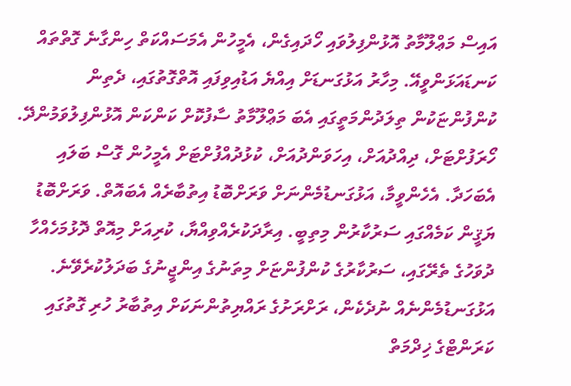އައިސް މަޢްލޫމާތު އޮޅުންފިލުވައި ހޯދައިގެން، އެމީހުން އެމަސައްކަތް ހިންގާނެ ގޮތްތައް ކަނޑައަޅަންވީއޭ. މިހާރު އަޅުގަނޑަށް އިއްޔެ އަޑުއިވިފައި އޮތްގޮތުގައި، ދެތިން ކުންފުންޏަކުން ތިލަދުންމަތީގައި އެބަ މަޢްލޫމާތު ސާފުކޮށް ކަންކަން އޮޅުންފިލުވަމުންދޭ. ހޯރަފުށްޓަށް، ދިއްދުއަށް، އިހަވަންދުއަށް، ކުޅުދުއްފުށްޓަށް އެމީހުން ގޮސް ބަލައި އެބަހަދާ. އެހެންވީމާ، އަޅުގަނޑުމެންނަށް ވަރަށްބޮޑު އިތުބާރެއް އެބައޮތް. ވަރަށްބޮޑު ޔަޤީން ކަމެއްގައި ސަރުކާރުން މިތިބީ. އިރާދަކުރެއްވިއްޔާ، ކުރިއަށް މިއޮތް ދޮޅުމަހެއްހާ ދުވަހުގެ ތެރޭގައި، ސަރުކާރުގެ ކުންފުންޏަށް މިތަނުގެ އިންޖީނުގެ ބަދަލުކުރެވޭނެ.
އަޅުގަނޑުމެންނެއް ނުދެކެން، ރަށްރަށުގެ ރައްޔިތުންނަކަށް އިތުބާރު ހުރި ގޮތުގައި ކަރަންޓްގެ ޚިދްމަތް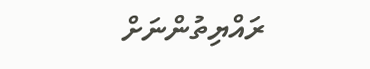ރައްޔިތުންނަށް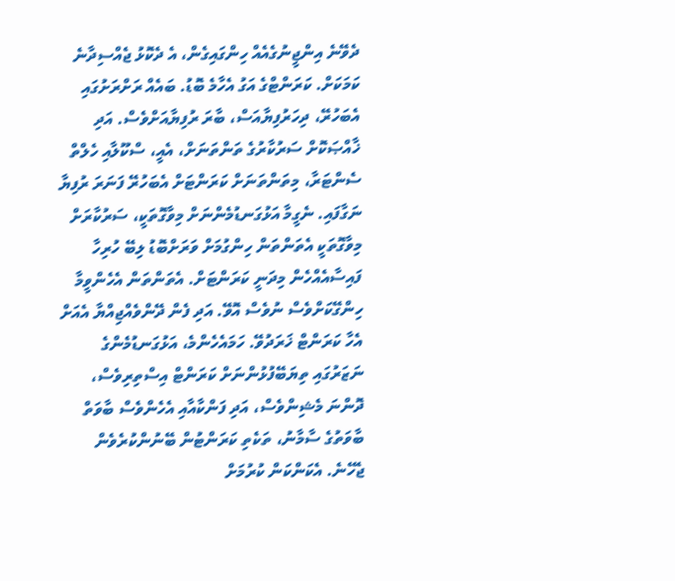ދެވޭނެ އިންޖީނުގެއެއް ހިންގައިގެން، އެ ދެކޮޅު ޖެއްސިދާނެ ކަމަކަށް. ކަރަންޓްގެ އަގު އެހާމެ ބޮޑު. ބައެއް ރަށްރަށުގައި އެބަހުރޭ، ދިހަރުފިޔާއަސް، ބާރަ ރުފިޔާއަށްވެސް. އަދި ޚާއްޞަކޮށް ސަރުކާރުގެ ތަންތަނަށް، އެއީ، ސްކޫލާއި ހެލްތް ސެންޓަރާ، މިތަންތަނަށް ކަރަންޓަށް އެބަހުރޭ ފަނަރަ ރުފިޔާ ނަގާފައި. ނެގީމާ އަޅުގަނޑުމެންނަށް މިވާގޮތަކީ، ސަރުކާރަށް މިވާގޮތަކީ އެތަންތަން ހިންގުމަށް ވަރަށްބޮޑު ލިބޭ ހުރިހާ ފައިސާއެއްހެން މިދަނީ ކަރަންޓަށް. އެތަންތަން އެހެންވީމާ ހިންގޭކަށްވެސް ނުވެސް އޮވޭ. އަދި ފެން ދޭންވެއްޖިއްޔާ އެއަށް އެހާ ކަރަންޓް ޚަރަދުވޭ. ހަމައެހެންމެ، އަޅުގަނޑުމެންގެ ނަޒަރުގައި ތިޔަބޭފުޅުންނަށް ކަރަންޓް އިސްތިރިވެސް، ދޮންނަ މެޝިންވެސް، އަދި ފަންކާއާއި އެހެންވެސް ބާވަތް ބާވަތުގެ ސާމާނު، ތަކެތި ކަރަންޓުން ބޭނުންކުރެވެން ޖެހޭނެ. އެކަންކަން ކުރުމަށް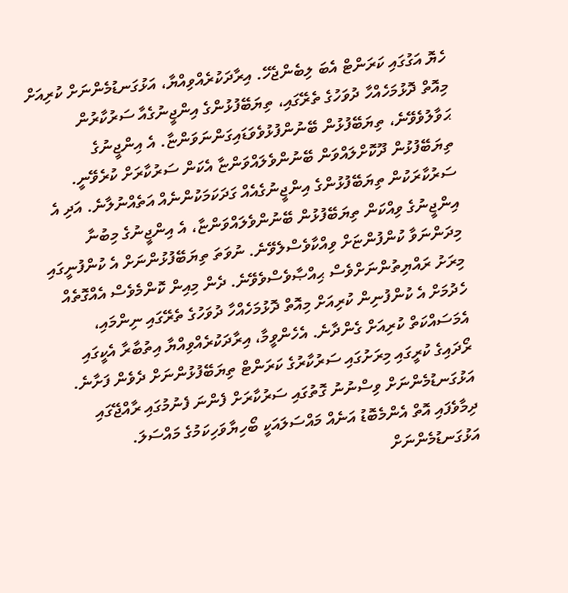ހެޔޮ އަގުގައި ކަރަންޓް އެބަ ލިބެންޖެހޭ. އިރާދަކުރެއްވިއްޔާ، އަޅުގަނޑުމެންނަށް ކުރިއަށް މިއޮތް ދޮޅުމަހެއްހާ ދުވަހުގެ ތެރޭގައި، ތިޔަބޭފުޅުންގެ އިންޖީނުގެއާ ސަރުކާރުން ޙަވާލުވެވޭނެ، ތިޔަބޭފުޅުން ބޭނުންފުޅުވެވަޑައިގަންނަވަންޏާ. އެ އިންޖީނުގެ ތިޔަބޭފުޅުން ދޫކޮށްލައްވަން ބޭނުންވެލައްވަންޏާ އެކަން ސަރުކާރަށް ކުރެވޭނީ. ސަރުކާރަކުން ތިޔަބޭފުޅުންގެ އިންޖީނުގެއެއް ގަދަކަމަކުންނެއް އަތެއްނުލާނެ. އަދި އެ އިންޖީނުގެ ވިއްކަން ތިޔަބޭފުޅުން ބޭނުންވެލައްވަންޏާ، އެ އިންޖީނުގެ މިބުނާ މިދަންނަވާ ކުންފުންޏަށް ވިއްކާވެސްލެވޭނެ. ނުވަތަ ތިޔަބޭފުޅުންނަށް އެ ކުންފުނީގައި މިރަށު ރައްޔިތުންނަށްވެސް ޙިއްޞާވެސްވެވޭނެ. ދެން މިއިން ކޮންމެވެސް އެއްގޮތެއް ހެދުމަށް އެ ކުންފުނިން ކުރިއަށް މިއޮތް ދޮޅުމަހެއްހާ ދުވަހުގެ ތެރޭގައި ނިންމައި، އެމަސައްކަތް ކުރިއަށް ގެންދާނެ. އެހެންވީމާ، އިރާދަކުރެއްވިއްޔާ އިތުބާރާ އެކީގައި ރޯދައިގެ ކުރީގައި މިރަށުގައި ސަރުކާރުގެ ކަރަންޓް ތިޔަބޭފުޅުންނަށް ދެވެން ފަށާނެ.
އަޅުގަނޑުމެންނަށް ވިސްނުނު ގޮތުގައި ސަރުކާރަށް ފެންނަ ފެނުމުގައި ރާއްޖޭގައި ދިމާވެފައި އޮތް އެންމެބޮޑު އަނެއް މައްސަލައަކީ ބޯހިޔާވަހިކަމުގެ މައްސަލަ. އަޅުގަނޑުމެންނަށް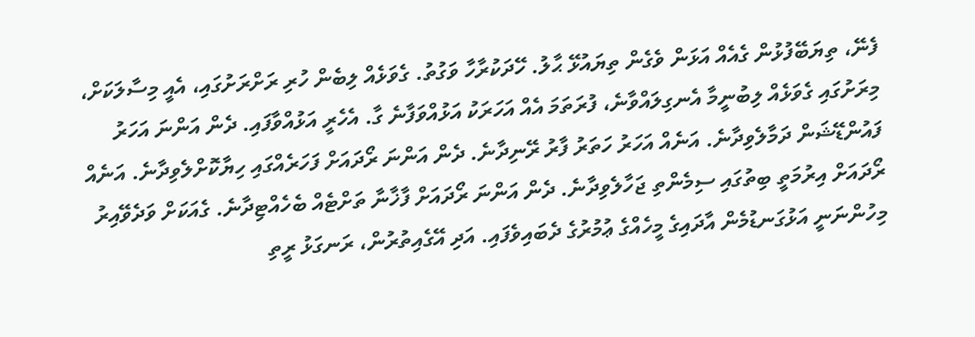ފެނޭ، ތިޔަބޭފުޅުން ގެއެއް އަޅަން ވެގެން ތިޔައުޅޭ ޙާލު. ހޭދަކުރާހާ ވަގުތު. ގެވަޅެއް ލިބެން ހުރި ރަށްރަށުގައި، އެއީ މިސާލަކަށް، މިރަށުގައި ގެވަޅެއް ލިބުނީމާ އެނގިލައްވާނެ، ފުރަތަމަ އެއް އަހަރަކު އަޅުއްވަފާނެ ގާ. އެހެރީ އަޅުއްވާފައި. ދެން އަންނަ އަހަރު ފައުންޑޭޝަން ދަމާލެވިދާނެ. އަނެއް އަހަރު ހަތަރު ފާރު ރޭނިދާނެ. ދެން އަންނަ ރޯދައަށް ފަހަރެއްގައި ހިޔާކޮށްލެވިދާނެ. އަނެއް ރޯދައަށް އިރުމަތީ ބިތުގައި ސިމެންތި ޖަހާލެވިދާނެ. ދެން އަންނަ ރޯދައަށް ފާޚާނާ ތަށްޓެއް ބެހެއްޓިދާނެ. ގެއަކަށް ވަދެވޭއިރު މިހުންނަނީ އަޅުގަނޑުމެން އާދައިގެ މީހެއްގެ ޢުމުރުގެ ދެބައިވެފައި. އަދި އޭގެއިތުރުން، ރަނގަޅު ރީތި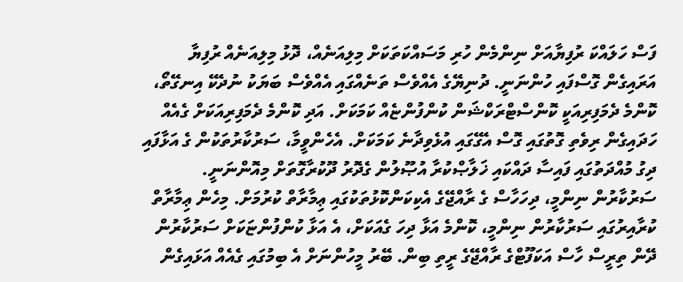ފަސް ހަލައްކަ ރުފިޔާއަށް ނިންމެން ހުރި މަސައްކަތަކަށް މިލިއަނެއް، ދޮޅު މިލިއަނެއް ރުފިޔާ އަރައިގެން ގޮސްފައި ހުންނަނީ. ދުނިޔޭގެ އެއްވެސް ތަނެއްގައި އެއްވެސް ބަޔަކު ނުދެކޭ އިނގޭތޯ، ކޮންމެ ދެމަފިރިއަކީ ކޮންސްޓްރަކްޝަން ކުންފުންޏެއް ކަމަކަށް. އަދި ކޮންމެ ދެމަފިރިއަކަށް ގެއެއް ހަދައިގެން ރިވެތި ގޮތުގައި ގޮސް އެގޭގައި އުޅެވިދާނެ ކަމަކަށް. އެހެންވީމާ، ސަރުކާރުތަކުން ގެ އަޅާފައި ދިގު މުއްދަތުގައި ފައިސާ ދައްކައި ޚަލާޞްކުރާ އުޞޫލުން ގެދޮރު ދޫކުރާގޮތަށް މިއޮންނަނީ.
ސަރުކާރުން ނިންމީ، ދިހަހާސް ގެ ރާއްޖޭގެ އެކިކަންކޮޅުތަކުގައި ޢިމާރާތް ކުރުމަށް. މިހެން ޢިމާރާތް ކުރާއިރުގައި ސަރުކާރުން ނިންމީ، ކޮންމެ އަޅާ ދިހަ ގެއަކަށް، އެ އަޅާ ކުންފުންޏަކަށް ސަރުކާރުން ދޭން ތިރީސް ހާސް އަކަފޫޓްގެ ރާއްޖޭގެ ރީތި ބިން. ބޭރު މީހުންނަށް އެ ބިމުގައި ގެއެއް އަޅައިގެން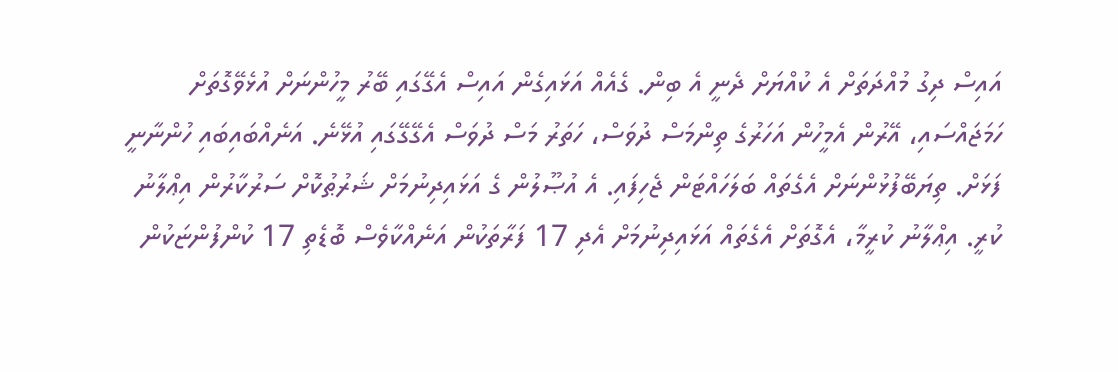އައިސް ދިގު މުއްދަތަށް އެ ކުއްޔަށް ދެނީ އެ ބިން. ގެއެއް އަޅައިގެން އައިސް އެގޭގައި ބޭރު މީހުންނަށް އުޅެވޭގޮތަށް ހަމަޖައްސައި، އޭރުން އެމީހުން އަހަރުގެ ތިންމަސް ދުވަސް، ހަތަރު މަސް ދުވަސް އެގޭގޭގައި އުޅޭނެ. އަނެއްބައިބައި ހުންނާނީ ފަޅަށް. ތިޔަބޭފުޅުންނަށް އެގެތައް ބަލަހައްޓަން ޖެހިފައި. އެ އުޞޫލުން ގެ އަޅައިދިނުމަށް ޝަރުޠުކޮށް ސަރުކާރުން އިޢްލާނު ކުރީ. އިޢްލާނު ކުރީމާ، އެގޮތަށް އެގެތައް އަޅައިދިނުމަށް އެދި 17 ފަރާތަކުން އަނެއްކާވެސް ބޮޑެތި 17 ކުންފުންޏަކުން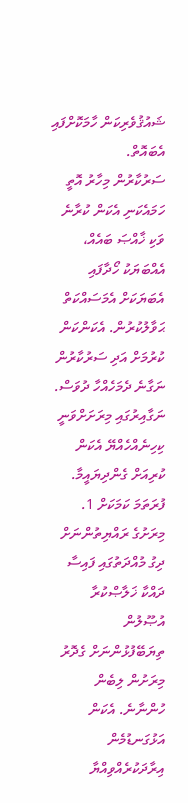ޝައުޤުވެރިކަން ހާމަކޮށްފައި އެބައޮތް.
ސަރުކާރުން މިހާރު އޮތީ ހަމައެކަނި އެކަން ކުރާނެ ވަކި ޚާއްޞަ ބައެއް، އެއްބަޔަކު ހޯދާފައި އެބަޔަކަށް އެމަސައްކަތް ޙަވާލުކުރުން. އެކަންކަން ކުރުމަށް އަދި ސަރުކާރުން ނަގާނެ ދެމަހެއްހާ ދުވަސް. ނަގާއިރުގައި މިރަށަށްވަނީ ކިހިނެއްހެއްޔޭ އެކަން ކުރިއަށް ގެންދިޔައީމާ. ފުރަތަމަ ކަމަކަށް 1. މިރަށުގެ ރައްޔިތުންނަށް ދިގު މުއްދަތުގައި ފައިސާ ދައްކާ ޚަލާޞްކުރާ އުޞޫލުން ތިޔަބޭފުޅުންނަށް ގެދޮރު މިރަށުން ލިބެން ހުންނާނެ. އެކަން އަޅުގަނޑުމެން އިރާދަކުރެއްވިއްޔާ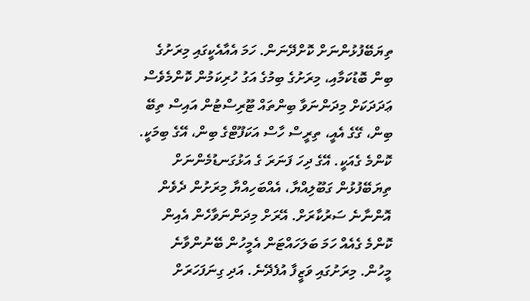ތިޔަބޭފުޅުންނަށް ކޮށްދޭނަން. ހަމަ އެއާއެކީގައި މިރަށުގެ ބިން ބޮޑުކަމާއި، މިރަށުގެ ބިމުގެ އަގު ހުރިކަމުން ކޮންމެވެސް ޢަދަދަކަށް މިދަންނަވާ ބިންތައް ޓޫރިސްޓުން އައިސް ތިބޭ ބިން، ގޭގެ އެއީ، ތިރީސް ހާސް އަކަފޫޓްގެ ބިން، އޭގެ ބިމަކީ. ކޮންމެ ގެއަކީ. އޭގެ ދިހަ ފަނަރަ ގެ އަޅުގަނޑުމެންނަށް ތިޔަބޭފުޅުން ގަބޫލިއްޔާ، އެއްބަހިއްޔާ މިރަށުން ދެވެން އޮންނާނެ ސަރުކާރަށް. އޭރަށް މިދަންނަވާހެން އެއިން ކޮންމެ ގެއެއް ހަމަ ބަލަހައްޓަން އެމީހުން ބޭނުންވާނެ މީހުން. މިރަށުގައި ވަޒީފާ އުފެދޭނެ. އަދި ގިނަފަހަރަށް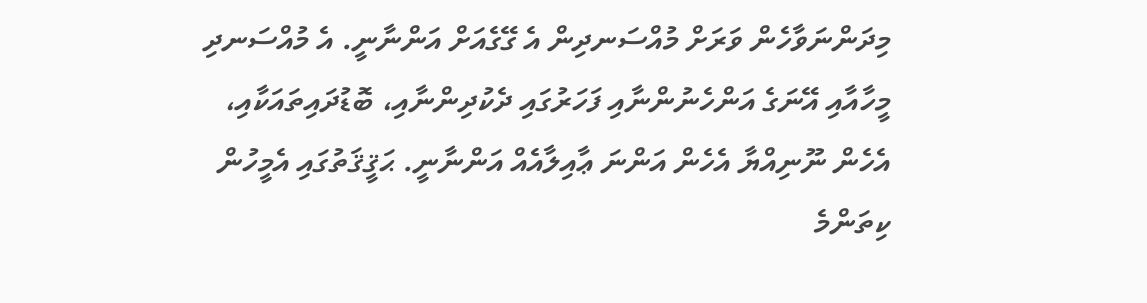މިދަންނަވާހެން ވަރަށް މުއްސަނދިން އެ ގޭގެއަށް އަންނާނީ. އެ މުއްސަނދި މީހާއާއި އޭނަގެ އަންހެނުންނާއި ފަހަރުގައި ދެކުދިންނާއި، ބޮޑުދައިތައަކާއި، އެހެން ނޫނިއްޔާ އެހެން އަންނަ ޢާއިލާއެއް އަންނާނީ. ޙަޤީޤަތުގައި އެމީހުން ކިތަންމެ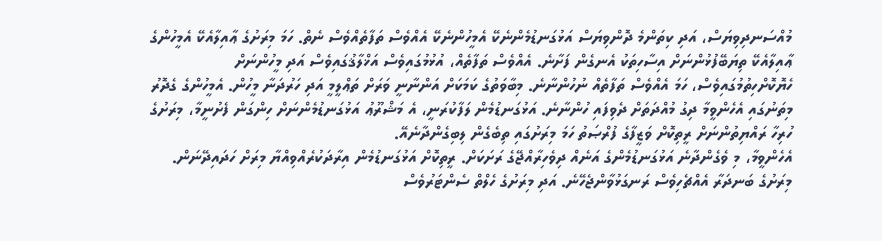މުއްސަނދިވިޔަސް، އަދި ކިތަންމެ ދޮންވިޔަސް އަޅުގަނޑުމެންނެކޭ އެމީހުންނެކޭ އެއްވެސް ތަފާތެއްވެސް ނެތް. ހަމަ މިރަށުގެ ޢާއިލާއެކޭ އެމީހުންގެ ޢާއިލާއެކޭ ތިޔަބޭފުޅުންނަށް އިސާހިތަކު އެނގެން ފަށާނެ. އެއްވެސް ތަފާތެއް، އުޅުމުގައިވެސް އަޚްލާޤުގައިވެސް އަދި މީހުންނަށް ހެޔޮކޮށްހިތުމުގައިވެސް، ހަމަ އެއްވެސް ތަފާތެއް ނުހުންނާނެ. މިބާވަތުގެ ކަމަކަށް އަންނާނީ ވަރަށް ތަޢްލީމީ އަދި ހަރުދަނާ މީހުން. އެމީހުންގެ ގެދޮރު މިތަނުގައި އެހެންވީމާ ދިގު މުއްދަތަށް ދެވިފައި ހުންނާނެ. އަޅުގަނޑުމެން ލަފާކުރަނީ، އެ މަޝްރޫޢު އަޅުގަނޑުމެންނަށް ހިންގަން ފެށުނީމާ، މިރަށުގެ ހުރިހާ ރައްޔިތުންނަށް ރީތިކޮށް ވަޒީފާގެ ފުރްޞަތު ހަމަ މިރަށުގައި ތިބެގެން ލިބިގެންދާނެއޭ.
އެހެންވީމާ، މި ވެގެންދާނެ އަޅުގަނޑުމެންގެ އަނެއް ދިވެހިރާއްޖޭގެ ރަށަކަށް. ރީތިކޮށް އަޅުގަނޑުމެން އިރާދަކުރެއްވިއްޔާ މިރަށް ހަދައިދޭނަން. މިރަށުގެ ބަނދަރާ އެއްޗެހިވެސް ރަނގަޅުވާންޖެހޭނެ. އަދި މިރަށުގެ ހެލްތް ސެންޓަރުވެސް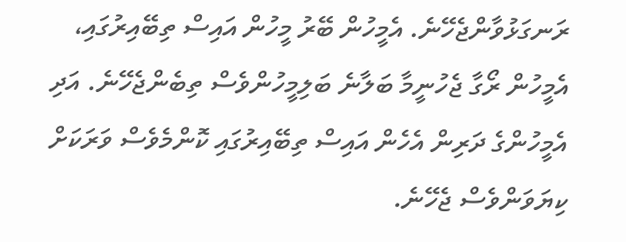ރަނގަޅުވާންޖެހޭނެ. އެމީހުން ބޭރު މީހުން އައިސް ތިބޭއިރުގައި، އެމީހުން ރޯގާ ޖެހުނީމާ ބަލާނެ ބަލިމީހުންވެސް ތިބެންޖެހޭނެ. އަދި އެމީހުންގެ ދަރިން އެހެން އައިސް ތިބޭއިރުގައި ކޮންމެވެސް ވަރަކަށް ކިޔަވަންވެސް ޖެހޭނެ.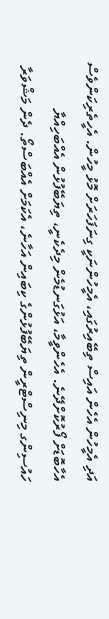އަދި އެމީހުން އެހެން އައިސް ތިބޭއިރުގައި، އެމީހުންނަކީ ގިނަފަހަރަށް މޮޅު މީހުން. އެހީތެރިކަންވެސް އެހާބޮޑަށް ފޯރުކޮށްދޭނެ. އެހެންވީމާ، އަޅުގަނޑުމެން މިދެކެނީ، ތިޔަބޭފުޅުން އެއްބަހިއްޔާ ހައުސިންގ މިނިސްޓްރީން ތިޔަބޭފުޅުންގެ ކިބައިން އަހާނެ، އެކަމަށް އެއްބަސްތޯ. ދެން މަޝްވަރާ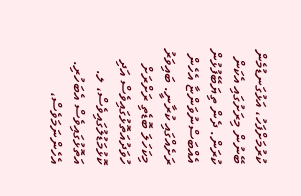ކުރުމަށްފަހު، އަޅުގަނޑުމެން ބޭނުން މިރަށުގައި އެކަން ކުރަން. ދެން ތިޔަބޭފުޅުން އެއްބަސްނުވަންޏާ އެހެން ރަށެއްގައި ކުރާނީ. ބައިވަރު މިކަހަލަ ބޮޑެތި ރަށްރަށް ހުވަދުއަތޮޅުގައިވެސް އަދި ކޮޅުމަޑުލުގައިވެސް، ލ. އަތޮޅުގައިވެސް އެބަހުރި. އެހެންނަމަވެސް،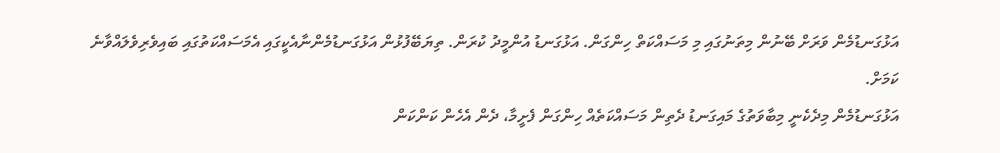އަޅުގަނޑުމެން ވަރަށް ބޭނުން މިތަނުގައި މި މަސައްކަތް ހިންގަން. އަޅުގަނޑު އުންމީދު ކުރަން. ތިޔަބޭފުޅުން އަޅުގަނޑުމެންނާއެކީގައި އެމަސައްކަތުގައި ބައިވެރިވެލައްވާނެ ކަމަށް.
އަޅުގަނޑުމެން މިދެކެނީ މިބާވަތުގެ މައިގަނޑު ދެތިން މަސައްކަތެއް ހިންގަން ފެށީމާ، ދެން އެހެން ކަންކަން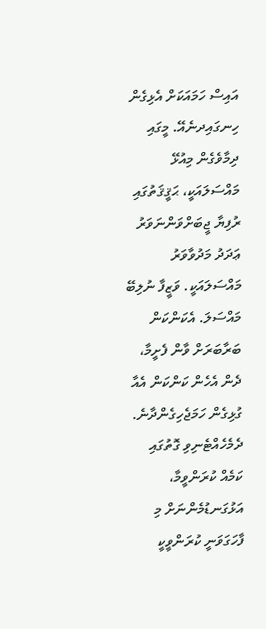އައިސް ހަމައަކަށް އެޅިގެން ހިނގައިދނެއޭ. މީގައި ދިމާވެގެން މިއުޅޭ މައްސަލައަކީ، ޙަޤީޤަތުގައި ރުފިޔާ ޖީބަށްވަންނަވަރު ޢަދަދު މަދުވާވަރު މައްސަލައަކީ. ވަޒީފާ ނުލިބޭ މައްސަލަ. އެކަންކަން ބަރާބަރަށް ވާން ފެށީމާ، ދެން އެހެން ކަންކަން އެއާ ގުޅިގެން ހަމަޖެހިގެންދާނެ. ދެމެހެއްޓެނިވި ގޮތުގައި ކަމެއް ކުރަންވީމާ، އަޅުގަނޑުމެންނަށް މި ފާހަގަވަނީ ކުރަންވީކީ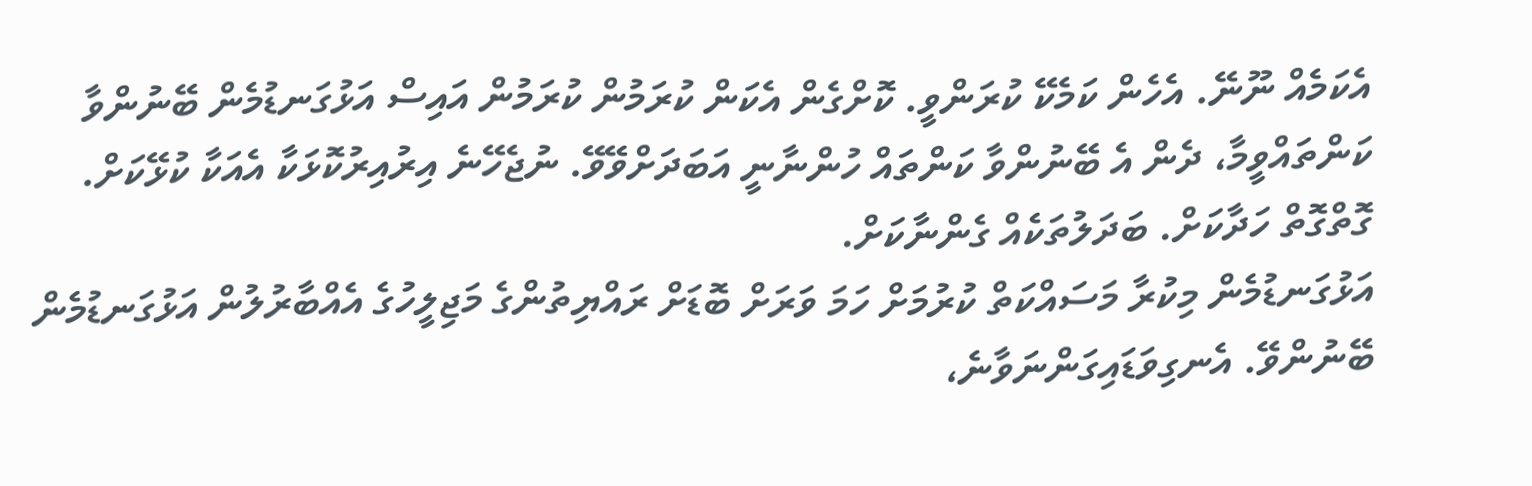އެކަމެއް ނޫނޭ. އެހެން ކަމެކޭ ކުރަންވީ. ކޮށްގެން އެކަން ކުރަމުން ކުރަމުން އައިސް އަޅުގަނޑުމެން ބޭނުންވާ ކަންތައްވީމާ، ދެން އެ ބޭނުންވާ ކަންތައް ހުންނާނީ އަބަދަށްވޭވޭ. ނުޖެހޭނެ އިރުއިރުކޮޅަކާ އެއަކާ ކުޅޭކަށް. ގޮތްގޮތް ހަދާކަށް. ބަދަލުތަކެއް ގެންނާކަށް.
އަޅުގަނޑުމެން މިކުރާ މަސައްކަތް ކުރުމަށް ހަމަ ވަރަށް ބޮޑަށް ރައްޔިތުންގެ މަޖިލީހުގެ އެއްބާރުލުން އަޅުގަނޑުމެން ބޭނުންވޭ. އެނގިވަޑައިގަންނަވާނެ،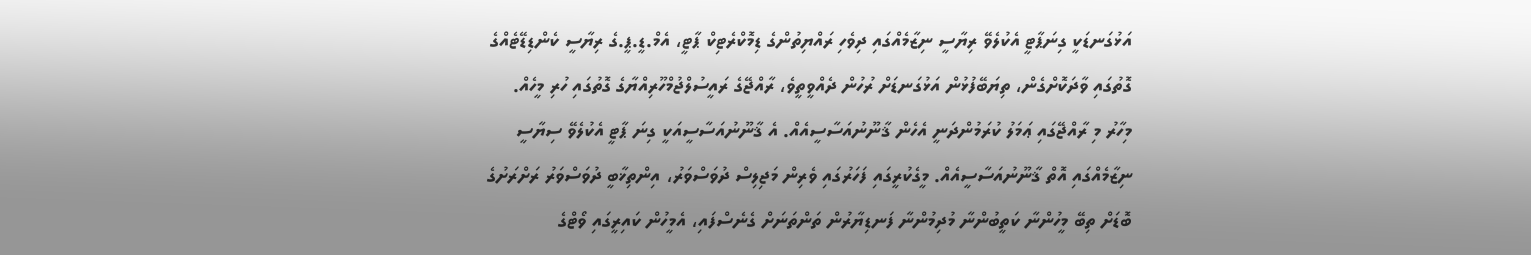އަޅުގަނޑަކީ ގިނަޕާޓީ އެކުލެވޭ ރިޔާސީ ނިޒާމެއްގައި ދިވެހި ރައްޔިތުންގެ ޑިމޮކްރެޓިކް ޕާޓީ، އެމް.ޑީ.ޕީ.ގެ ރިޔާސީ ކެންޑިޑޭޓެއްގެ ގޮތުގައި ވާދަކޮށްގެން، ތިޔަބޭފުޅުން އަޅުގަނޑަށް ރުހުން ދެއްވީތީވެ، ރާއްޖޭގެ ރައީސުލްޖުމްހޫރިއްޔާގެ ގޮތުގައި ހުރި މީހެއް. މިހާރު މި ރާއްޖޭގައި ޢަމަލު ކުރަމުންދަނީ އެހެން ޤާނޫނުއަސާސީއެއް. އެ ޤާނޫނުއަސާސީއަކީ ގިނަ ޕާޓީ އެކުލެވޭ ސިޔާސީ ނިޒާމެއްގައި އޮތް ޤާނޫނުއަސާސީއެއް. މީގެކުރީގައި ފަހަރުގައި ވެރިން މަޖިލިސް ދުވަސްވަރު، އިންތިޚާބީ ދުވަސްވަރު ރަށްރަށުގެ ބޮޑަށް ތިބޭ މީހުންނާ ކަތީބުންނާ މުދިމުންނާ ފަނޑިޔާރުން ތަންތަނަށް ގެނެސްފައި، އެމީހުން ކައިރީގައި ވޯޓްގެ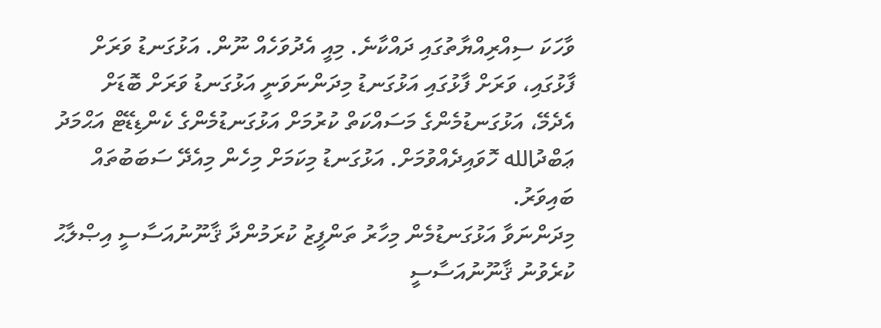ވާހަކަ ސިއްރިއްޔާތުގައި ދައްކާނެ. މިއީ އެދުވަހެއް ނޫން. އަޅުގަނޑު ވަރަށް ފާޅުގައި، ވަރަށް ފާޅުގައި އަޅުގަނޑު މިދަންނަވަނީ އަޅުގަނޑު ވަރަށް ބޮޑަށް އެދެމޭ، އަޅުގަނޑުމެންގެ މަސައްކަތް ކުރުމަށް އަޅުގަނޑުމެންގެ ކެންޑިޑޭޓް އަޙްމަދު ޢަބްދުالله ހޮވައިދެއްވުމަށް. އަޅުގަނޑު މިކަމަށް މިހެން މިއެދޭ ސަބަބުތައް ބައިވަރު.
މިދަންނަވާ އަޅުގަނޑުމެން މިހާރު ތަންފީޒު ކުރަމުންދާ ޤާނޫނުއަސާސީ އިޞްލާޙު ކުރެވުނު ޤާނޫނުއަސާސީ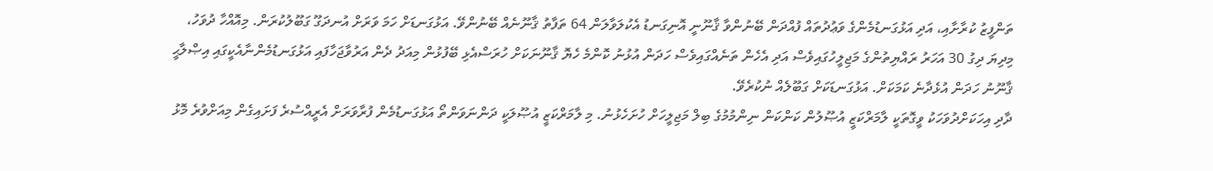ތަންފީޒު ކުރާށާއި، އަދި އަޅުގަނޑުމެންގެ ވަޢުދުތައް ފުއްދަން ބޭނުންވާ ޤާނޫނީ އޮނިގަނޑު އެކުލަވާލަން 64 ތަފާތު ޤާނޫނެއް ބޭނުންވޭ. އަޅުގަނޑަށް ހަމަ ވަރަށް އުނދަގޫ ގަބޫލުކުރަން. މިއޮއްހާ ދުވަހު، މިދިޔަ ދިގު 30 އަހަރު ރައްޔިތުންގެ މަޖިލީހުގައިވެސް އަދި އެހެން ތަނެއްގައިވެސް ހަދަން އުޅުނު ކޮންމެ ހެޔޮ ޤާނޫނަކަށް ހުރަސްއެޅި ބޭފުޅުން މިއަދު ދެން އަރުވާޖަހާފައި އަޅުގަނޑުމެންނާއެކީގައި އިޞްލާޙީ ޤާނޫނު ހަދަން އުޅެދާނެ ކަމަކަށް. އަޅުގަނޑަކަށް ގަބޫލެއް ނުކުރެވޭ.
ދާދި އިހަކަށްދުވަހަކު ވީގޮތަކީ ލާމަރްކަޒީ އުޞޫލުން ކަންކަން ނިންމުމުގެ ބިލް މަޖިލީހަށް ހުށަހެޅުނު. މި ލާމަރްކަޒީ އުޞޫލަކީ ދަންނަވަންތޯ އަޅުގަނޑުމެން ފުރާވަރަށް އެރީއްސުރެ ފަށައިގެން މިއަށްވުރެ މޮޅު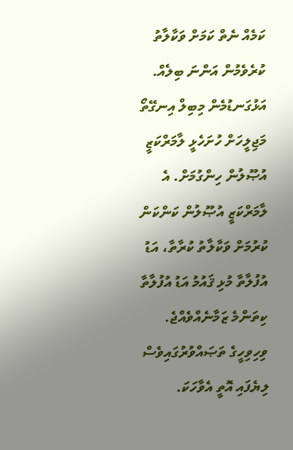ކަމެއް ނެތް ކަމަށް ވަކާލާތު ކުރެވެމުން އަންނަ ބިލެއް. އަޅުގަނޑުމެން މިބިލް އިނގޭތޯ މަޖިލީހަށް ހުށަހެޅީ ލާމަރްކަޒީ އުޞޫލުން ހިންގުމަށް. އެ ލާމަރްކަޒީ އުޞޫލުން ކަންކަން ކުރުމަށް ވަކާލާތު ކުރާތާ، އަޑު އުފުލާތާ މުޅި ޤައުމު އަޑު އުފުލާތާ ކިތަންމެ ޒަމާނެއްވެއްޖެ. ވިހިވިހީގެ ތަޞައްވުރުގައިވެސް ލިޔެފައި އޮތީ އެވާހަކަ.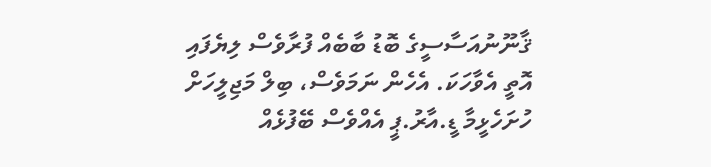ޤާނޫނުއަސާސީގެ ބޮޑު ބާބެއް ފުރާވެސް ލިޔެފައި އޮތީ އެވާހަކަ. އެހެން ނަމަވެސް، ބިލް މަޖިލީހަށް ހުށަހެޅީމާ ޑީ.އާރު.ޕީ އެއްވެސް ބޭފުޅެއް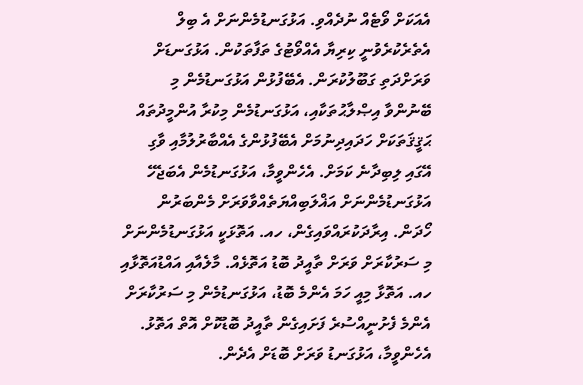އެއަކަށް ވޯޓެއް ނުދެއްވި. އަޅުގަނޑުމެންނަށް އެ ބިލް އެތެރެކުރެވުނީ ކިރިޔާ އެއްވޯޓުގެ ތަފާތަކުން. އަޅުގަނޑަށް ވަރަށްދަތި ގަބޫލުކުރަން. އެބޭފުޅުން އަޅުގަނޑުމެން މި ބޭނުންވާ އިޞްލާޙުތަކާއި، އަޅުގަނޑުމެން މިކުރާ އުންމީދުތައް ޙަޤީޤަތަކަށް ހަދައިދިނުމަށް އެބޭފުޅުންގެ އެއްބާރުލުމާއި ވާގި އޭގައި ލިބިދާނެ ކަމަށް. އެހެންވީމާ، އަޅުގަނޑުމެން އެބަޖެހޭ އަޅުގަނޑުމެންނަށް އަޣްލަބިއްޔަތެއްވާވަރަށް މެންބަރުން ހޯދަން. އިރާދަކުރައްވައިގެން، ހއ. އަތޮޅަކީ އަޅުގަނޑުމެންނަށް މި ސަރުކާރަށް ވަރަށް ތާއީދު ބޮޑު އަތޮޅެއް. މާލެއާއި އައްޑުއަތޮޅާއި ހއ. އަތޮޅާ މިއީ ހަމަ އެންމެ ބޮޑު، އަޅުގަނޑުމެން މި ސަރުކާރަށް އެންމެ ފެށުނީއްސުރެ ފަށައިގެން ތާއީދު ބޮޑުކޮށް އޮތް އަތޮޅު. އެހެންވީމާ، އަޅުގަނޑު ވަރަށް ބޮޑަށް އެދެން.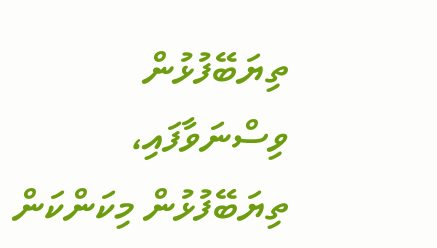ތިޔަބޭފުޅުން ވިސްނަވާފައި، ތިޔަބޭފުޅުން މިކަންކަން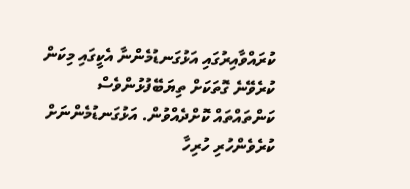ކުރައްވާއިރުގައި އަޅުގަނޑުމެންނާ އެކީގައި މިކަން ކުރެވޭނެ ގޮތަކަށް ތިޔަބޭފުޅުންވެސް ކަންތައްތައް ކޮށްދެއްވުން. އަޅުގަނޑުމެންނަށް ކުރެވެންހުރި ހުރިހާ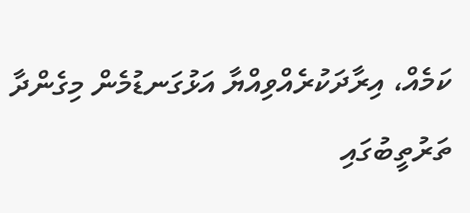ކަމެއް، އިރާދަކުރެއްވިއްޔާ އަޅުގަނޑުމެން މިގެންދާ ތަރުތީބުގައި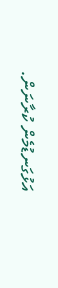އަޅުގަނޑުމެން ކުރާނަން.